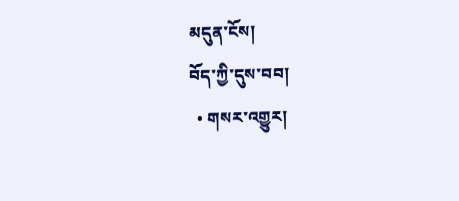མདུན་ངོས།
བོད་ཀྱི་དུས་བབ།
  • གསར་འགྱུར།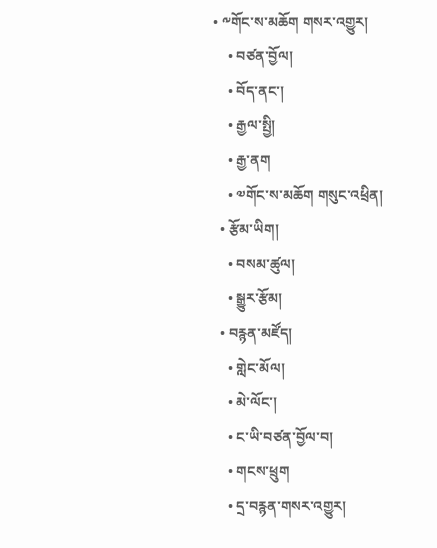• ༸གོང་ས་མཆོག གསར་འགྱུར།
    • བཙན་བྱོལ།
    • བོད་ནང་།
    • རྒྱལ་སྤྱི།
    • རྒྱ་ནག
    • ༧གོང་ས་མཆོག གསུང་འཕྲིན།
  • རྩོམ་ཡིག།
    • བསམ་ཚུལ།
    • སྒྱུར་རྩོམ།
  • བརྙན་མཛོད།
    • གླེང་མོལ།
    • མེ་ལོང་།
    • ང་ཡི་བཙན་བྱོལ་བ།
    • གངས་ཕྲུག
    • དྲ་བརྙན་གསར་འགྱུར།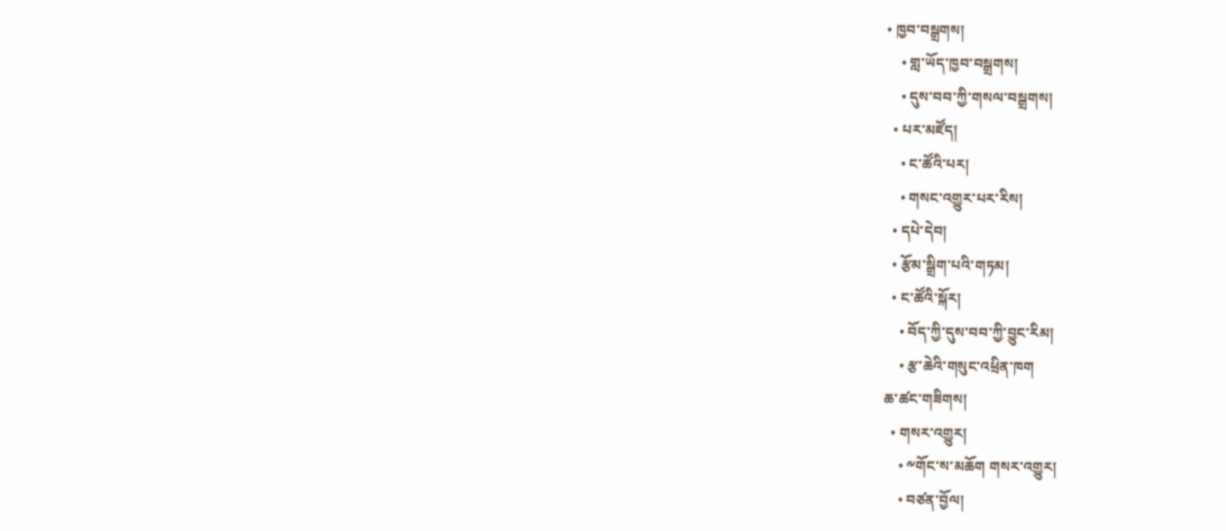• ཁྱབ་བསྒྲགས།
    • གླ་ཡོད་ཁྱབ་བསྒྲགས།
    • དུས་བབ་ཀྱི་གསལ་བསྒྲགས།
  • པར་མཛོད།
    • ང་ཚོའི་པར།
    • གསང་འགྱུར་པར་རིས།
  • དཔེ་དེབ།
  • རྩོམ་སྒྲིག་པའི་གཏམ།
  • ང་ཚོའི་སྐོར།
    • བོད་ཀྱི་དུས་བབ་ཀྱི་བྱུང་རིམ།
    • རྩ་ཆེའི་གསུང་འཕྲིན་ཁག
ཆ་ཚང་གཟིགས།
  • གསར་འགྱུར།
    • ༸གོང་ས་མཆོག གསར་འགྱུར།
    • བཙན་བྱོལ།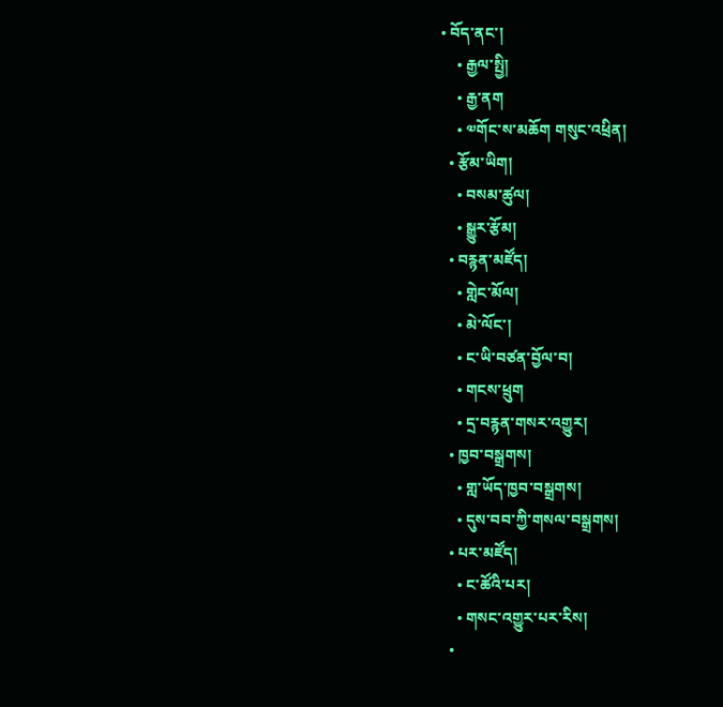• བོད་ནང་།
    • རྒྱལ་སྤྱི།
    • རྒྱ་ནག
    • ༧གོང་ས་མཆོག གསུང་འཕྲིན།
  • རྩོམ་ཡིག།
    • བསམ་ཚུལ།
    • སྒྱུར་རྩོམ།
  • བརྙན་མཛོད།
    • གླེང་མོལ།
    • མེ་ལོང་།
    • ང་ཡི་བཙན་བྱོལ་བ།
    • གངས་ཕྲུག
    • དྲ་བརྙན་གསར་འགྱུར།
  • ཁྱབ་བསྒྲགས།
    • གླ་ཡོད་ཁྱབ་བསྒྲགས།
    • དུས་བབ་ཀྱི་གསལ་བསྒྲགས།
  • པར་མཛོད།
    • ང་ཚོའི་པར།
    • གསང་འགྱུར་པར་རིས།
  •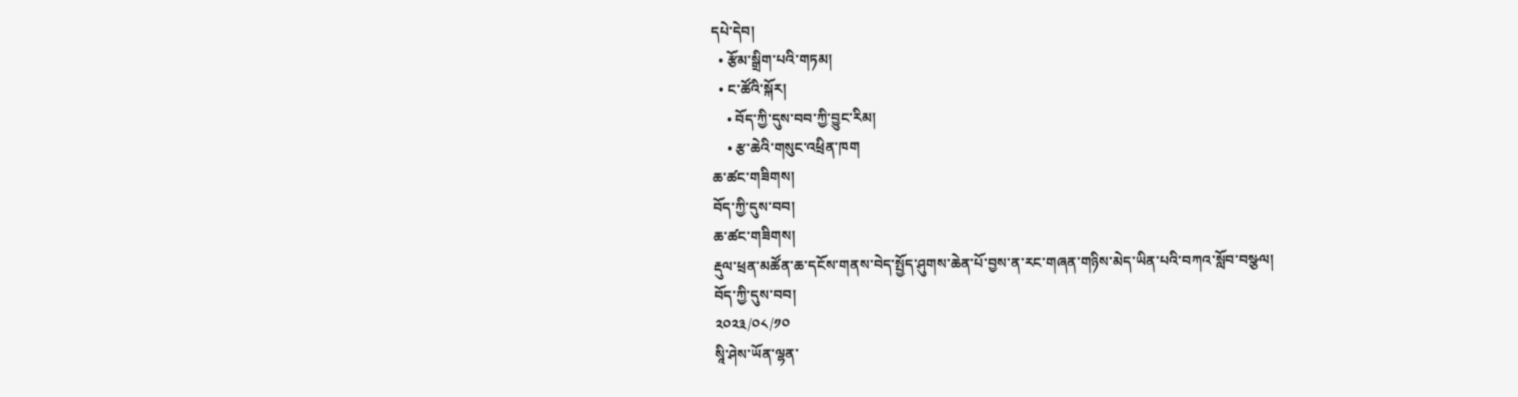དཔེ་དེབ།
  • རྩོམ་སྒྲིག་པའི་གཏམ།
  • ང་ཚོའི་སྐོར།
    • བོད་ཀྱི་དུས་བབ་ཀྱི་བྱུང་རིམ།
    • རྩ་ཆེའི་གསུང་འཕྲིན་ཁག
ཆ་ཚང་གཟིགས།
བོད་ཀྱི་དུས་བབ།
ཆ་ཚང་གཟིགས།
རྡུལ་ཕྲན་མཚོན་ཆ་དངོས་གནས་བེད་སྤྱོད་ཤུགས་ཆེན་པོ་བྱས་ན་རང་གཞན་གཉིས་མེད་ཡིན་པའི་བཀའ་སློབ་བསྩལ།
བོད་ཀྱི་དུས་བབ།
༢༠༢༣/༠༨/༡༠
སཱི་ཤེས་ཡོན་ལྷན་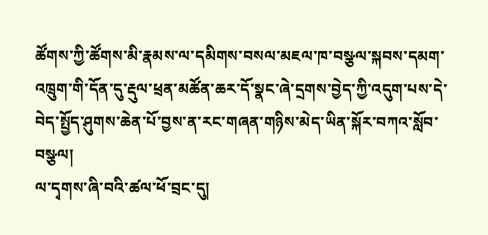ཚོགས་ཀྱི་ཚོགས་མི་རྣམས་ལ་དམིགས་བསལ་མཇལ་ཁ་བསྩལ་སྐབས་དམག་འཁྲུག་གི་དོན་དུ་རྡུལ་ཕྲན་མཚོན་ཆར་དོ་སྣང་ཞེ་དྲགས་བྱེད་ཀྱི་འདུག་པས་དེ་བེད་སྤྱོད་ཤུགས་ཆེན་པོ་བྱས་ན་རང་གཞན་གཉིས་མེད་ཡིན་སྐོར་བཀའ་སློབ་བསྩལ།
ལ་དྭགས་ཞི་བའི་ཚལ་ཕོ་བྲང་དུ།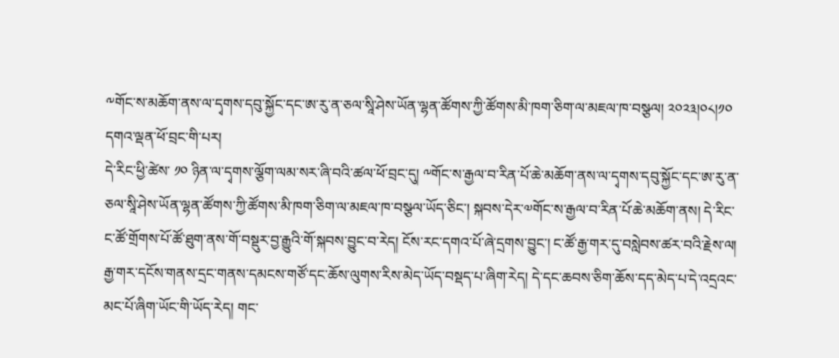༸གོང་ས་མཆོག་ནས་ལ་དྭགས་དབུ་སྐྱོང་དང་ཨ་རུ་ན་ཅལ་སཱི་ཤེས་ཡོན་ལྷན་ཚོགས་ཀྱི་ཚོགས་མི་ཁག་ཅིག་ལ་མཇལ་ཁ་བསྩལ། ༢༠༢༣།༠༨།༡༠ དགའ་ལྡན་ཕོ་བྲང་གི་པར།
དེ་རིང་ཕྱི་ཚེས་ ༡༠ ཉིན་ལ་དྭགས་ལྕོག་ལམ་སར་ཞི་བའི་ཚལ་ཕོ་བྲང་དུ། ༸གོང་ས་རྒྱལ་བ་རིན་པོ་ཆེ་མཆོག་ནས་ལ་དྭགས་དབུ་སྐྱོང་དང་ཨ་རུ་ན་ཅལ་སཱི་ཤེས་ཡོན་ལྷན་ཚོགས་ཀྱི་ཚོགས་མི་ཁག་ཅིག་ལ་མཇལ་ཁ་བསྩལ་ཡོད་ཅིང་། སྐབས་དེར་༧གོང་ས་རྒྱལ་བ་རིན་པོ་ཆེ་མཆོག་ནས། དེ་རིང་ང་ཚོ་གྲོགས་པོ་ཚོ་ཐུག་ནས་གོ་བསྡུར་བྱ་རྒྱུའི་གོ་སྐབས་བྱུང་བ་རེད། ངོས་རང་དགའ་པོ་ཞེ་དྲགས་བྱུང་། ང་ཚོ་རྒྱ་གར་དུ་བསླེབས་ཚར་བའི་རྗེས་ལ། རྒྱ་གར་དངོས་གནས་དྲང་གནས་དམངས་གཙོ་དང་ཆོས་ལུགས་རིས་མེད་ཡོད་བསྡད་པ་ཞིག་རེད། དེ་དང་ཆབས་ཅིག་ཆོས་དད་མེད་པ་དེ་འདྲའང་མང་པོ་ཞིག་ཡོང་གི་ཡོད་རེད། གང་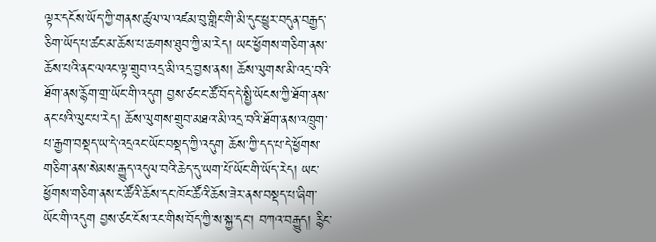ལྟར་དངོས་ཡོད་ཀྱི་གནས་ཚུལ་ལ་འཛམ་བུ་གླིང་གི་མི་དུང་ཕྱུར་བདུན་བརྒྱད་ཅིག་ཡོད་པ་ཚང་མ་ཆོས་པ་ཆགས་ཐུབ་ཀྱི་མ་རེད། ཡང་ཕྱོགས་གཅིག་ནས་ཆོས་པའི་ནང་ལའང་ལྟ་གྲུབ་འདྲ་མི་འདྲ་བྱས་ནས། ཆོས་ལུགས་མི་འདྲ་བའི་ཐོག་ནས་རྙོག་གྲ་ཡོང་གི་འདུག བྱས་ཙང་ང་ཚོ་བོད་དེ་སྤྱི་ཡོངས་ཀྱི་ཐོག་ནས་ནང་པའི་ལུང་པ་རེད། ཆོས་ལུགས་གྲུབ་མཐའ་མི་འདྲ་བའི་ཐོག་ནས་འཁྲུག་པ་རྒྱག་བསྡད་ཡ་དེ་འདྲའང་ཡོང་བསྡད་ཀྱི་འདུག ཆོས་ཀྱི་དད་པ་དེ་ཕྱོགས་གཅིག་ནས་སེམས་རྒྱུད་འདུལ་བའི་ཆེད་དུ་ཡག་པོ་ཡོང་གི་ཡོད་རེད། ཡང་ཕྱོགས་གཅིག་ནས་ང་ཚོའི་ཆོས་དང་ཁོང་ཚོའི་ཆོས་ཟེར་ནས་བསྡད་པ་ཞིག་ཡོང་གི་འདུག བྱས་ཙང་ངོས་རང་གིས་བོད་ཀྱི་ས་སྐྱ་དང་། བཀའ་བརྒྱུད། རྙིང་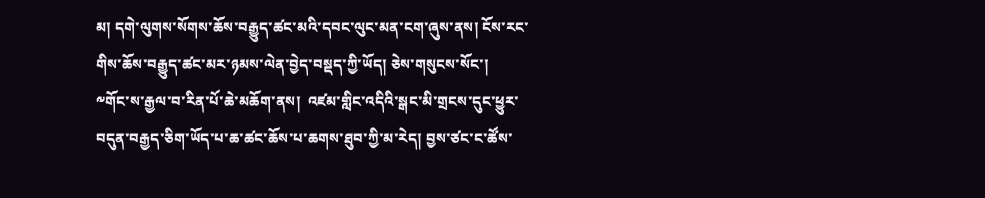མ། དགེ་ལུགས་སོགས་ཆོས་བརྒྱུད་ཚང་མའི་དབང་ལུང་མན་ངག་ཞུས་ནས། ངོས་རང་གིས་ཆོས་བརྒྱུད་ཚང་མར་ཉམས་ལེན་བྱེད་བསྡད་ཀྱི་ཡོད། ཅེས་གསུངས་སོང་།
༸གོང་ས་རྒྱལ་བ་རིན་པོ་ཆེ་མཆོག་ནས།  འཛམ་གླིང་འདིའི་སྒང་མི་གྲངས་དུང་ཕྱུར་བདུན་བརྒྱད་ཅིག་ཡོད་པ་ཆ་ཚང་ཆོས་པ་ཆགས་ཐུབ་ཀྱི་མ་རེད། བྱས་ཙང་ང་ཚོས་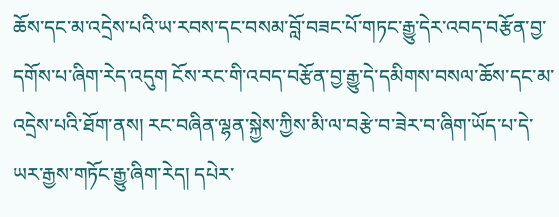ཆོས་དང་མ་འདྲེས་པའི་ཡ་རབས་དང་བསམ་བློ་བཟང་པོ་གཏང་རྒྱུ་དེར་འབད་བརྩོན་བྱ་དགོས་པ་ཞིག་རེད་འདུག ངོས་རང་གི་འབད་བརྩོན་བྱ་རྒྱུ་དེ་དམིགས་བསལ་ཆོས་དང་མ་འདྲེས་པའི་ཐོག་ནས། རང་བཞིན་ལྷན་སྐྱེས་ཀྱིས་མི་ལ་བརྩེ་བ་ཟེར་བ་ཞིག་ཡོད་པ་དེ་ཡར་རྒྱས་གཏོང་རྒྱུ་ཞིག་རེད། དཔེར་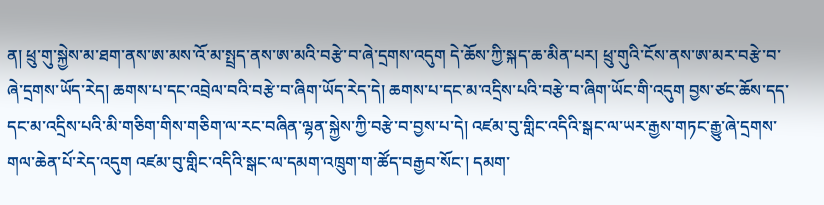ན། ཕྲུ་གུ་སྐྱེས་མ་ཐག་ནས་ཨ་མས་འོ་མ་སྤྲད་ནས་ཨ་མའི་བརྩེ་བ་ཞེ་དྲགས་འདུག དེ་ཆོས་ཀྱི་སྐད་ཆ་མིན་པར། ཕྲུ་གུའི་ངོས་ནས་ཨ་མར་བརྩེ་བ་ཞེ་དྲགས་ཡོད་རེད། ཆགས་པ་དང་འབྲེལ་བའི་བརྩེ་བ་ཞིག་ཡོད་རེད་དེ། ཆགས་པ་དང་མ་འདྲིས་པའི་བརྩེ་བ་ཞིག་ཡོང་གི་འདུག བྱས་ཙང་ཆོས་དད་དང་མ་འདྲིས་པའི་མི་གཅིག་གིས་གཅིག་ལ་རང་བཞིན་ལྷན་སྐྱེས་ཀྱི་བརྩེ་བ་བྱས་པ་དེ། འཛམ་བུ་གླིང་འདིའི་སྒང་ལ་ཡར་རྒྱས་གཏང་རྒྱུ་ཞེ་དྲགས་གལ་ཆེན་པོ་རེད་འདུག འཛམ་བུ་གླིང་འདིའི་སྒང་ལ་དམག་འཁྲུག་ག་ཚོད་བརྒྱབ་སོང་། དམག་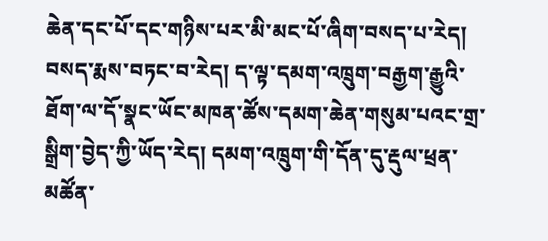ཆེན་དང་པོ་དང་གཉིས་པར་མི་མང་པོ་ཞིག་བསད་པ་རེད། བསད་རྨས་བཏང་བ་རེད། ད་ལྟ་དམག་འཁྲུག་བརྒྱག་རྒྱུའི་ཐོག་ལ་དོ་སྣང་ཡོང་མཁན་ཚོས་དམག་ཆེན་གསུམ་པའང་གྲ་སྒྲིག་བྱེད་ཀྱི་ཡོད་རེད། དམག་འཁྲུག་གི་དོན་དུ་རྡུལ་ཕྲན་མཚོན་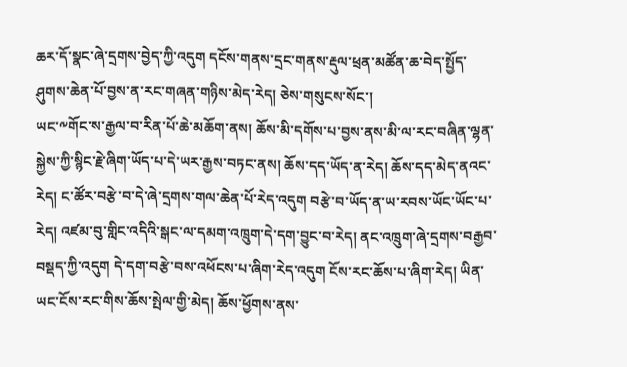ཆར་དོ་སྣང་ཞེ་དྲགས་བྱེད་ཀྱི་འདུག དངོས་གནས་དྲང་གནས་རྡུལ་ཕྲན་མཚོན་ཆ་བེད་སྤྱོད་ཤུགས་ཆེན་པོ་བྱས་ན་རང་གཞན་གཉིས་མེད་རེད། ཅེས་གསུངས་སོང་།
ཡང་༸གོང་ས་རྒྱལ་བ་རིན་པོ་ཆེ་མཆོག་ནས། ཆོས་མི་དགོས་པ་བྱས་ནས་མི་ལ་རང་བཞིན་ལྷན་སྐྱེས་ཀྱི་སྙིང་རྗེ་ཞིག་ཡོད་པ་དེ་ཡར་རྒྱས་བཏང་ནས། ཆོས་དད་ཡོད་ན་རེད། ཆོས་དད་མེད་ནའང་རེད། ང་ཚོར་བརྩེ་བ་དེ་ཞེ་དྲགས་གལ་ཆེན་པོ་རེད་འདུག བརྩེ་བ་ཡོད་ན་ཡ་རབས་ཡོང་ཡོང་པ་རེད། འཛམ་བུ་གླིང་འདིའི་སྒང་ལ་དམག་འཁྲུག་དེ་དག་བྱུང་བ་རེད། ནང་འཁྲུག་ཞེ་དྲགས་བརྒྱབ་བསྡད་ཀྱི་འདུག དེ་དག་བརྩེ་བས་འཕོངས་པ་ཞིག་རེད་འདུག ངོས་རང་ཆོས་པ་ཞིག་རེད། ཡིན་ཡང་ངོས་རང་གིས་ཆོས་སྤེལ་གྱི་མེད། ཆོས་ཕྱོགས་ནས་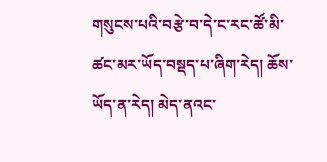གསུངས་པའི་བརྩེ་བ་དེ་ང་རང་ཚོ་མི་ཚང་མར་ཡོད་བསྡད་པ་ཞིག་རེད། ཆོས་ཡོད་ན་རེད། མེད་ནའང་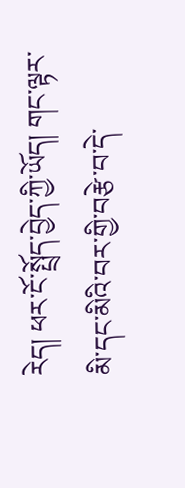རེད། ཕར་ངོ་སྤྲོད་བྱེད་ཀྱི་ཡོད། གང་ལྟར་མི་དང་མིའི་བར་གྱི་བརྩེ་བ་དེ་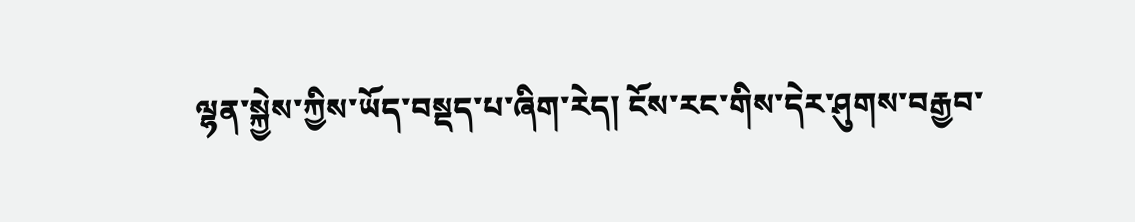ལྷན་སྐྱེས་ཀྱིས་ཡོད་བསྡད་པ་ཞིག་རེད། ངོས་རང་གིས་དེར་ཤུགས་བརྒྱབ་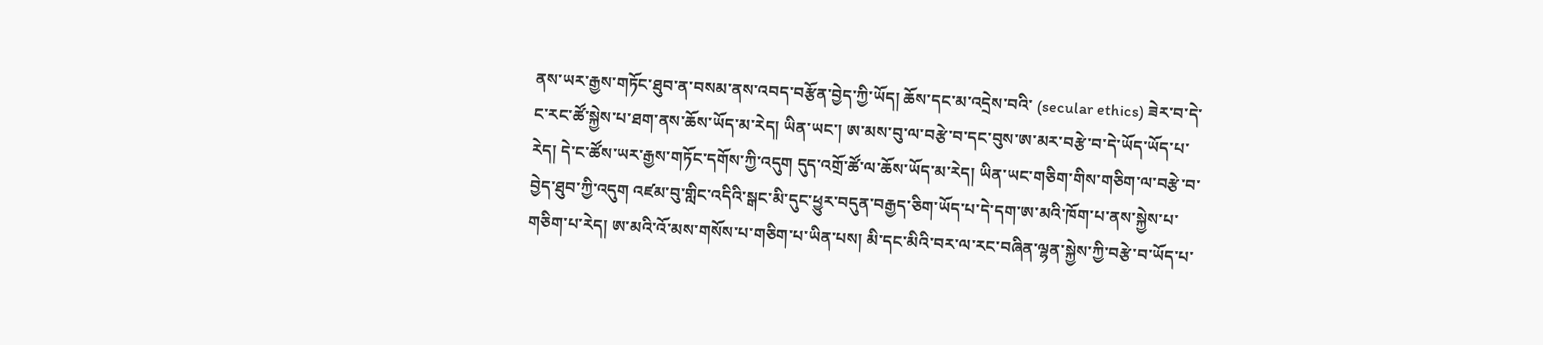ནས་ཡར་རྒྱས་གཏོང་ཐུབ་ན་བསམ་ནས་འབད་བརྩོན་བྱེད་ཀྱི་ཡོད། ཆོས་དང་མ་འདྲེས་བའི་ (secular ethics) ཟེར་བ་དེ་ང་རང་ཚོ་སྐྱེས་པ་ཐག་ནས་ཆོས་ཡོད་མ་རེད། ཡིན་ཡང་། ཨ་མས་བུ་ལ་བརྩེ་བ་དང་བུས་ཨ་མར་བརྩེ་བ་དེ་ཡོད་ཡོད་པ་རེད། དེ་ང་ཚོས་ཡར་རྒྱས་གཏོང་དགོས་ཀྱི་འདུག དུད་འགྲོ་ཚོ་ལ་ཆོས་ཡོད་མ་རེད། ཡིན་ཡང་གཅིག་གིས་གཅིག་ལ་བརྩེ་བ་བྱེད་ཐུབ་ཀྱི་འདུག འཛམ་བུ་གླིང་འདིའི་སྒང་མི་དུང་ཕྱུར་བདུན་བརྒྱད་ཅིག་ཡོད་པ་དེ་དག་ཨ་མའི་ཁོག་པ་ནས་སྐྱེས་པ་གཅིག་པ་རེད། ཨ་མའི་འོ་མས་གསོས་པ་གཅིག་པ་ཡིན་པས། མི་དང་མིའི་བར་ལ་རང་བཞིན་ལྷན་སྐྱེས་ཀྱི་བརྩེ་བ་ཡོད་པ་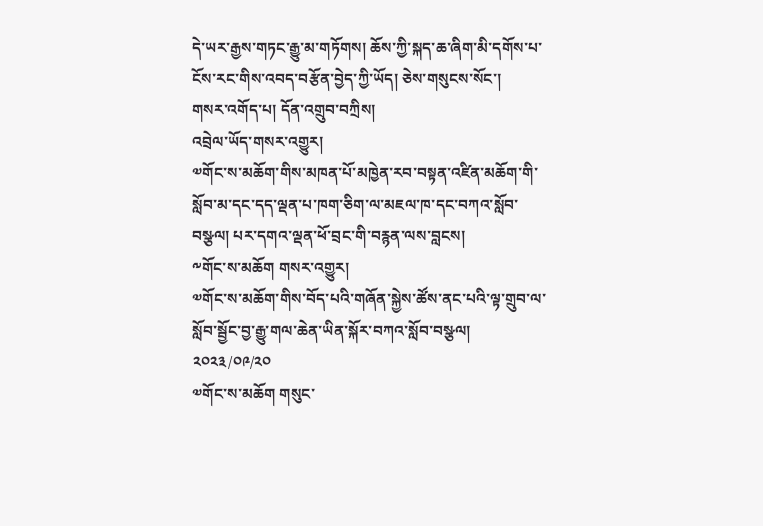དེ་ཡར་རྒྱས་གཏང་རྒྱུ་མ་གཏོགས། ཆོས་ཀྱི་སྐད་ཆ་ཞིག་མི་དགོས་པ་ངོས་རང་གིས་འབད་བརྩོན་བྱེད་ཀྱི་ཡོད། ཅེས་གསུངས་སོང་།
གསར་འགོད་པ། དོན་འགྲུབ་བཀྲིས།
འབྲེལ་ཡོད་གསར་འགྱུར།
༧གོང་ས་མཆོག་གིས་མཁན་པོ་མཁྱེན་རབ་བསྟན་འཛིན་མཆོག་གི་སློབ་མ་དང་དད་ལྡན་པ་ཁག་ཅིག་ལ་མཇལ་ཁ་དང་བཀའ་སློབ་བསྩལ། པར་དགའ་ལྡན་ཕོ་བྲང་གི་བརྙན་ལས་བླངས།
༸གོང་ས་མཆོག གསར་འགྱུར།
༧གོང་ས་མཆོག་གིས་བོད་པའི་གཞོན་སྐྱེས་ཚོས་ནང་པའི་ལྟ་གྲུབ་ལ་སློབ་སྦྱོང་བྱ་རྒྱུ་གལ་ཆེན་ཡིན་སྐོར་བཀའ་སློབ་བསྩལ།
༢༠༢༣/༠༩/༢༠
༧གོང་ས་མཆོག གསུང་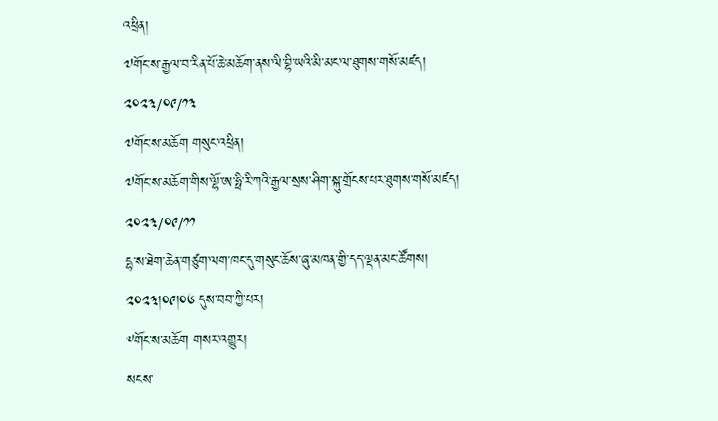འཕྲིན།
༧གོང་ས་རྒྱལ་བ་རིན་པོ་ཆེ་མཆོག་ནས་ལི་བྷི་ཡའི་མི་མང་ལ་ཐུགས་གསོ་མཛད།
༢༠༢༣/༠༩/༡༣
༧གོང་ས་མཆོག གསུང་འཕྲིན།
༧གོང་ས་མཆོག་གིས་ལྷོ་ཨ་ཧྥི་རི་ཀའི་རྒྱལ་སྲས་ཤིག་སྐུ་གྲོངས་པར་ཐུགས་གསོ་མཛད།
༢༠༢༣/༠༩/༡༡
དྷ་ས་ཐེག་ཆེན་གཙུག་ལག་ཁང་དུ་གསུང་ཆོས་ཞུ་མཁན་གྱི་དད་ལྡན་མང་ཚོགས། ༢༠༢༣།༠༩།༠༦ དུས་བབ་ཀྱི་པར།
༸གོང་ས་མཆོག གསར་འགྱུར།
སངས་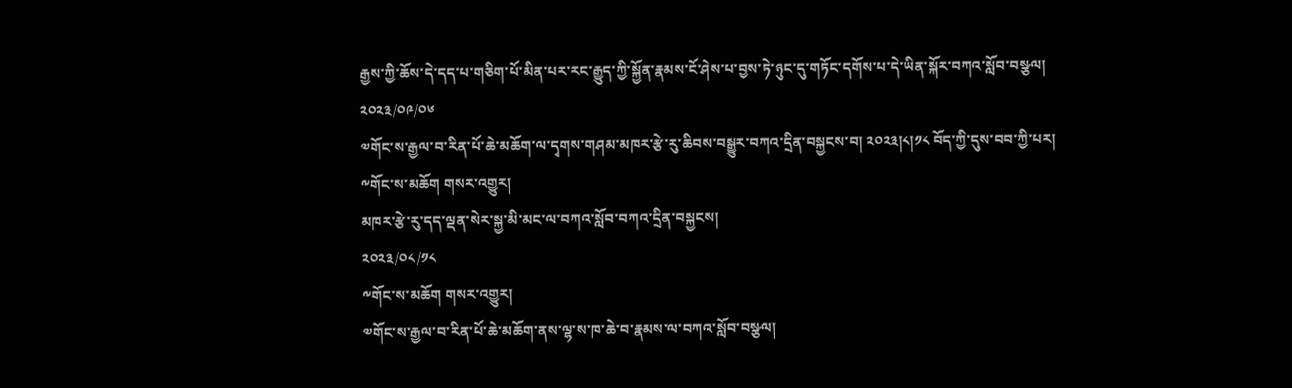རྒྱས་ཀྱི་ཆོས་དེ་དད་པ་གཅིག་པོ་མིན་པར་རང་རྒྱུད་ཀྱི་སྐྱོན་རྣམས་ངོ་ཤེས་པ་བྱས་ཏེ་ཉུང་དུ་གཏོང་དགོས་པ་དེ་ཡིན་སྐོར་བཀའ་སློབ་བསྩལ།
༢༠༢༣/༠༩/༠༦
༧གོང་ས་རྒྱལ་བ་རིན་པོ་ཆེ་མཆོག་ལ་དྭགས་གཤམ་མཁར་རྩེ་རུ་ཆིབས་བསྒྱུར་བཀའ་དྲིན་བསྐྱངས་བ། ༢༠༢༣།༨།༡༨ བོད་ཀྱི་དུས་བབ་ཀྱི་པར།
༸གོང་ས་མཆོག གསར་འགྱུར།
མཁར་རྩེ་རུ་དད་ལྡན་སེར་སྐྱ་མི་མང་ལ་བཀའ་སློབ་བཀའ་དྲིན་བསྐྱངས།
༢༠༢༣/༠༨/༡༨
༸གོང་ས་མཆོག གསར་འགྱུར།
༧གོང་ས་རྒྱལ་བ་རིན་པོ་ཆེ་མཆོག་ནས་ལྷ་ས་ཁ་ཆེ་བ་རྣམས་ལ་བཀའ་སློབ་བསྩལ།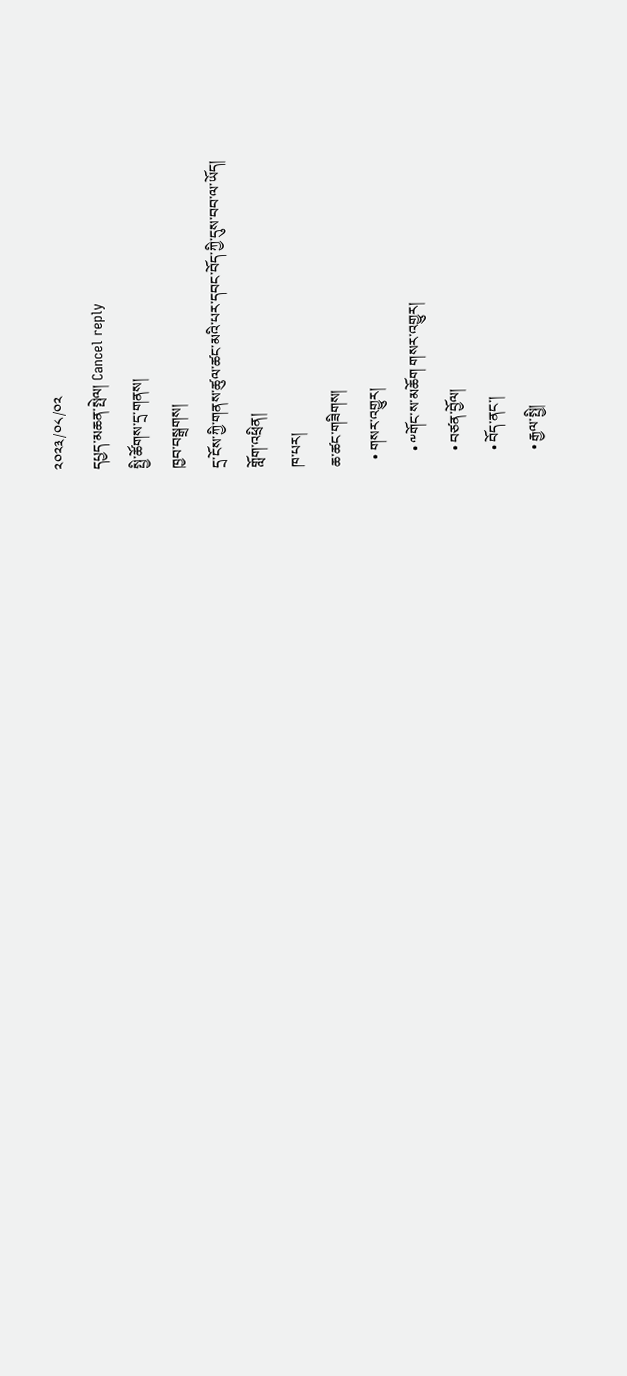༢༠༢༣/༠༨/༠༢
དཔྱད་མཆན་སྤེལ། Cancel reply
སྤྱི་ཚོགས་དྲ་གནས།
ཁྱབ་བསྒྲགས།
དྲ་ངོས་ཀྱི་གནས་ཚུལ་ཚང་མའི་པར་དབང་བོད་ཀྱི་དུས་བབ་ལ་ཡོད།
གློག་འཕྲིན།
ཁ་པར།
ཆ་ཚང་གཟིགས།
  • གསར་འགྱུར།
    • ༸གོང་ས་མཆོག གསར་འགྱུར།
    • བཙན་བྱོལ།
    • བོད་ནང་།
    • རྒྱལ་སྤྱི།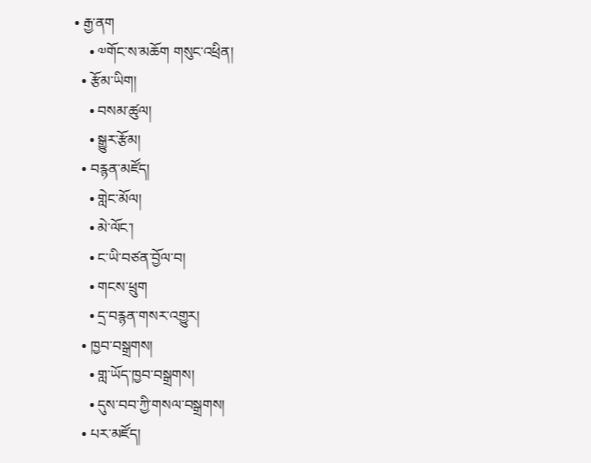• རྒྱ་ནག
    • ༧གོང་ས་མཆོག གསུང་འཕྲིན།
  • རྩོམ་ཡིག།
    • བསམ་ཚུལ།
    • སྒྱུར་རྩོམ།
  • བརྙན་མཛོད།
    • གླེང་མོལ།
    • མེ་ལོང་།
    • ང་ཡི་བཙན་བྱོལ་བ།
    • གངས་ཕྲུག
    • དྲ་བརྙན་གསར་འགྱུར།
  • ཁྱབ་བསྒྲགས།
    • གླ་ཡོད་ཁྱབ་བསྒྲགས།
    • དུས་བབ་ཀྱི་གསལ་བསྒྲགས།
  • པར་མཛོད།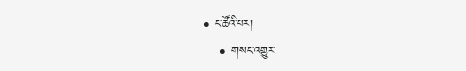• ང་ཚོའི་པར།
    • གསང་འགྱུར་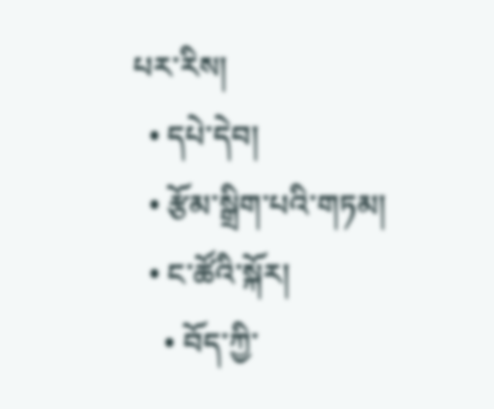པར་རིས།
  • དཔེ་དེབ།
  • རྩོམ་སྒྲིག་པའི་གཏམ།
  • ང་ཚོའི་སྐོར།
    • བོད་ཀྱི་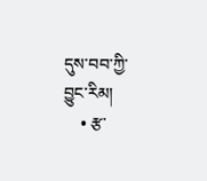དུས་བབ་ཀྱི་བྱུང་རིམ།
    • རྩ་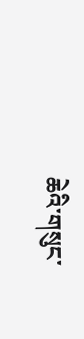ཆེའི་གསུང་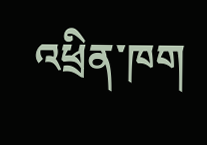འཕྲིན་ཁག